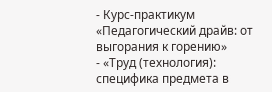- Курс-практикум «Педагогический драйв: от выгорания к горению»
- «Труд (технология): специфика предмета в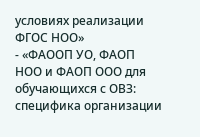условиях реализации ФГОС НОО»
- «ФАООП УО, ФАОП НОО и ФАОП ООО для обучающихся с ОВЗ: специфика организации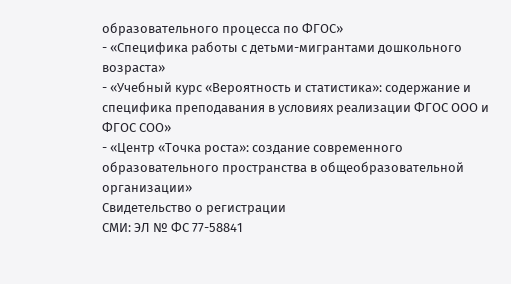образовательного процесса по ФГОС»
- «Специфика работы с детьми-мигрантами дошкольного возраста»
- «Учебный курс «Вероятность и статистика»: содержание и специфика преподавания в условиях реализации ФГОС ООО и ФГОС СОО»
- «Центр «Точка роста»: создание современного образовательного пространства в общеобразовательной организации»
Свидетельство о регистрации
СМИ: ЭЛ № ФС 77-58841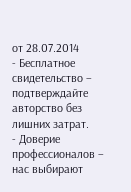от 28.07.2014
- Бесплатное свидетельство – подтверждайте авторство без лишних затрат.
- Доверие профессионалов – нас выбирают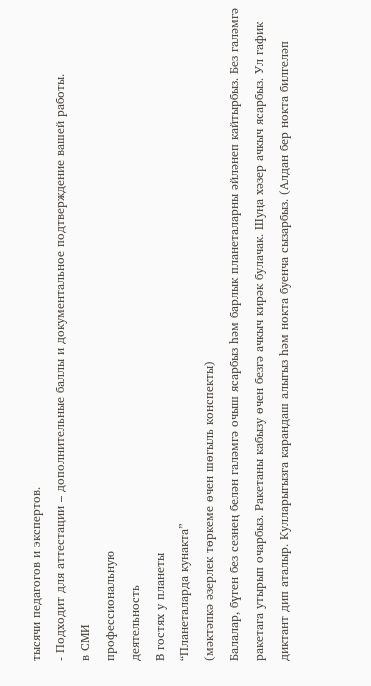тысячи педагогов и экспертов.
- Подходит для аттестации – дополнительные баллы и документальное подтверждение вашей работы.
в СМИ
профессиональную
деятельность
В гостях у планеты
“Планеталарда кунакта”
(мәктәпкә әзерлек төркеме өчен шөгыль конспекты)
Балалар, бүген без сезнең белән галәмгә очыш ясарбыз һәм барлык планеталарны әйләнеп кайтырбыз. Без галәмгә ракетага утырып очарбыз. Ракетаны кабызу өчен безгә ачкыч кирәк булачак. Шуңа хәзер ачкыч ясарбыз. Ул гафик диктант дип аталыр. Кулларыгызга карандаш алыгыз һәм нокта буенча сызарбыз. (Алдан бер нокта билгеләп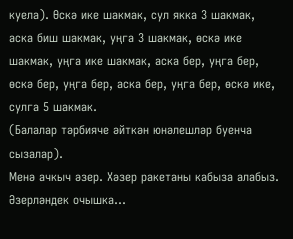куела). Өскә ике шакмак, сул якка 3 шакмак, аска биш шакмак, уңга 3 шакмак, өскә ике шакмак, уңга ике шакмак, аска бер, уңга бер, өскә бер, уңга бер, аска бер, уңга бер, өскә ике, сулга 5 шакмак.
(Балалар тәрбияче әйткән юнәлешләр буенча сызалар).
Менә ачкыч әзер. Хәзер ракетаны кабыза алабыз. Әзерләндек очышка...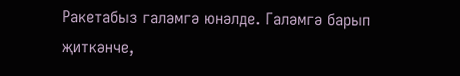Ракетабыз галәмгә юнәлде. Галәмгә барып җиткәнче,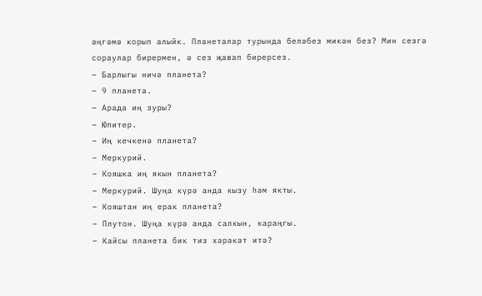әңгәмә корып алыйк. Планеталар турында беләбез микән без? Мин сезгә сораулар бирермен, ә сез җавап бирерсез.
– Барлыгы ничә планета?
– 9 планета.
– Арада иң зуры?
– Юпитер.
– Иң кечкенә планета?
– Меркурий.
– Кояшка иң якын планета?
– Меркурий. Шуңа күрә анда кызу һәм якты.
– Кояштан иң ерак планета?
– Плутон. Шуңа күрә анда салкын, караңгы.
– Кайсы планета бик тиз хәрәкәт итә?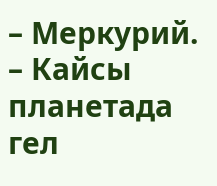– Меркурий.
– Кайсы планетада гел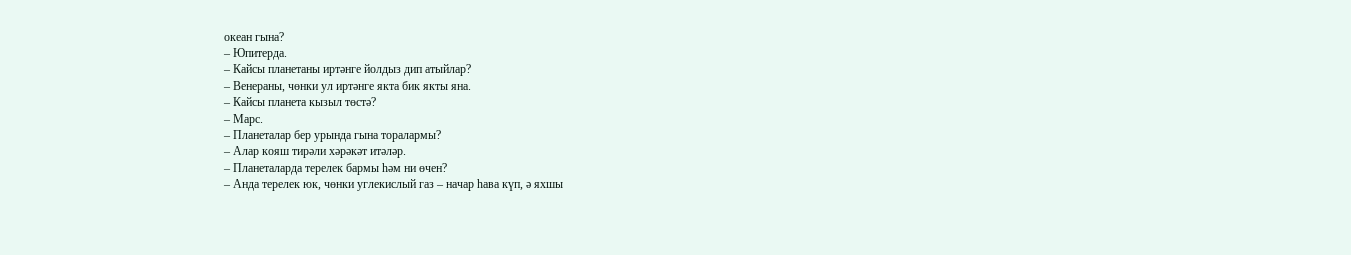океан гына?
– Юпитерда.
– Кайсы планетаны иртәнге йолдыз дип атыйлар?
– Венераны, чөнки ул иртәнге якта бик якты яна.
– Кайсы планета кызыл төстә?
– Марс.
– Планеталар бер урында гына торалармы?
– Алар кояш тирәли хәрәкәт итәләр.
– Планеталарда терелек бармы һәм ни өчен?
– Анда терелек юк, чөнки углекислый газ – начар һава күп, ә яхшы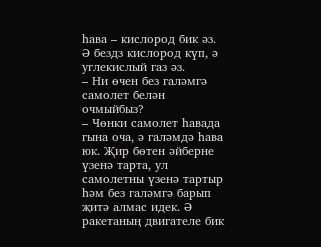һава – кислород бик әз. Ә бездз кислород күп, ә углекислый газ әз.
– Ни өчен без галәмгә самолет белән очмыйбыз?
– Чөнки самолет һавада гына оча, ә галәмдә һава юк. Җир бөтен әйберне үзенә тарта, ул самолетны үзенә тартыр һәм без галәмгә барып җитә алмас идек. Ә ракетаның двигателе бик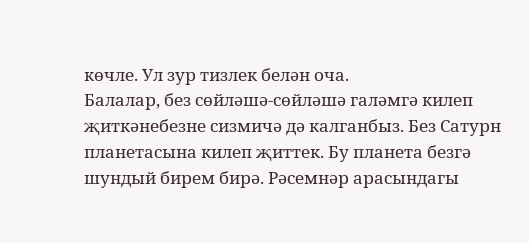көчле. Ул зур тизлек белән оча.
Балалар, без сөйләшә-сөйләшә галәмгә килеп җиткәнебезне сизмичә дә калганбыз. Без Сатурн планетасына килеп җиттек. Бу планета безгә шундый бирем бирә. Рәсемнәр арасындагы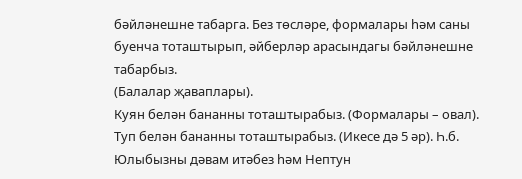бәйләнешне табарга. Без төсләре, формалары һәм саны буенча тоташтырып, әйберләр арасындагы бәйләнешне табарбыз.
(Балалар җаваплары).
Куян белән бананны тоташтырабыз. (Формалары – овал).
Туп белән бананны тоташтырабыз. (Икесе дә 5 әр). Һ.б.
Юлыбызны дәвам итәбез һәм Нептун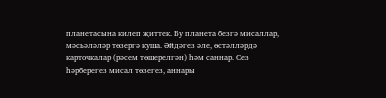планетасына килеп җиттек. Бу планета безгә мисаллар, мәсьәләләр төзергә куша. Әйдәгез әле, өстәлләрдә карточкалар (рәсем төшерелгән) һәм саннар. Сез һәрберегез мисал төзегез, аннары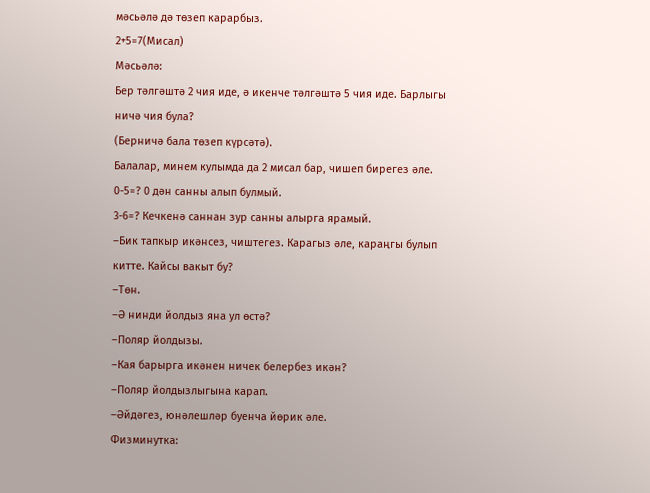мәсьәлә дә төзеп карарбыз.
2+5=7(Мисал)
Мәсьәлә:
Бер тәлгәштә 2 чия иде, ә икенче тәлгәштә 5 чия иде. Барлыгы ничә чия була?
(Берничә бала төзеп күрсәтә).
Балалар, минем кулымда да 2 мисал бар, чишеп бирегез әле.
0-5=? 0 дән санны алып булмый.
3-6=? Кечкенә саннан зур санны алырга ярамый.
–Бик тапкыр икәнсез, чиштегез. Карагыз әле, караңгы булып китте. Кайсы вакыт бу?
–Төн.
–Ә нинди йолдыз яна ул өстә?
–Поляр йолдызы.
–Кая барырга икәнен ничек белербез икән?
–Поляр йолдызлыгына карап.
–Әйдәгез, юнәлешләр буенча йөрик әле.
Физминутка: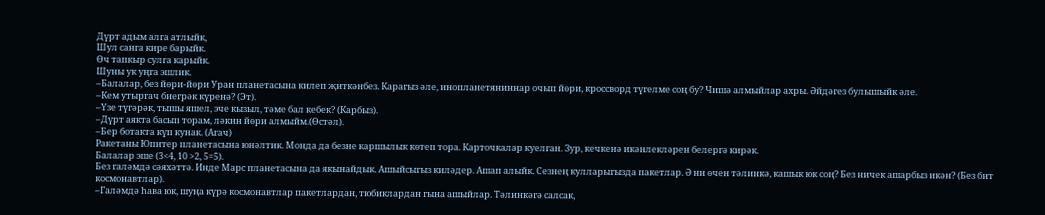Дүрт адым алга атлыйк,
Шул санга кире барыйк.
Өч тапкыр сулга карыйк.
Шуны ук уңга эшлик.
–Балалар, без йөри-йөри Уран планетасына килеп җиткәнбез. Карагыз әле, инопланетяниннар очып йөри, кроссворд түгелме соң бу? Чишә алмыйлар ахры. Әйдәгез булышыйк әле.
–Кем утыргач биегрәк күренә? (Эт).
–Үзе түгәрәк, тышы яшел, эче кызыл, тәме бал кебек? (Карбыз).
–Дүрт аякта басып торам, ләкин йөри алмыйм.(Өстәл).
–Бер ботакта күп кунак. (Агач)
Ракетаны Юпитер планетасына юнәлтик. Монда да безне каршылык көтеп тора. Карточкалар куелган. Зур, кечкенә икәнлекләрен белергә кирәк.
Балалар эше (3<4, 10 >2, 5=5).
Без галәмдә сәяхәттә. Инде Марс планетасына да якынайдык. Ашыйсыгыз киләдер. Ашап алыйк. Сезнең кулларыгызда пакетлар. Ә ни өчен тәлинкә, кашык юк соң? Без ничек ашарбыз икән? (Без бит космонавтлар).
–Галәмдә һава юк, шуңа күрә космонавтлар пакетлардан, тюбиклардан гына ашыйлар. Тәлинкәгә салсак,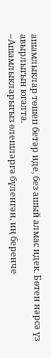ашамлыклар төшеп бетәр иде, без ашый алмас идек. Бөтен нәрсә үз авырлыгын югалта.
–Ашамлыкларыгыз өлешләргә бүленгән, иң беренче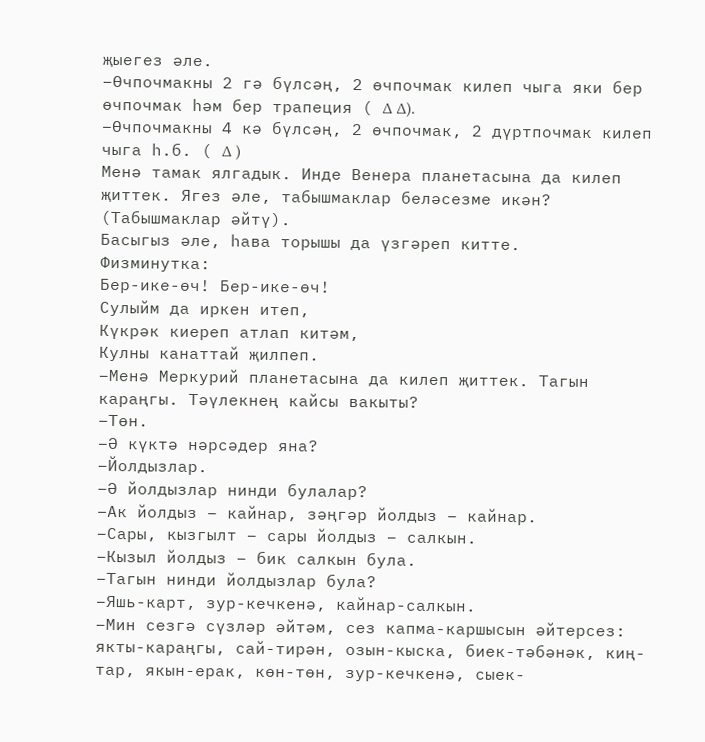җыегез әле.
–Өчпочмакны 2 гә бүлсәң, 2 өчпочмак килеп чыга яки бер өчпочмак һәм бер трапеция ( Δ Δ).
–Өчпочмакны 4 кә бүлсәң, 2 өчпочмак, 2 дүртпочмак килеп чыга һ.б. ( Δ )
Менә тамак ялгадык. Инде Венера планетасына да килеп җиттек. Ягез әле, табышмаклар беләсезме икән?
(Табышмаклар әйтү).
Басыгыз әле, һава торышы да үзгәреп китте.
Физминутка:
Бер-ике-өч! Бер-ике-өч!
Сулыйм да иркен итеп,
Күкрәк киереп атлап китәм,
Кулны канаттай җилпеп.
–Менә Меркурий планетасына да килеп җиттек. Тагын караңгы. Тәүлекнең кайсы вакыты?
–Төн.
–Ә күктә нәрсәдер яна?
–Йолдызлар.
–Ә йолдызлар нинди булалар?
–Ак йолдыз – кайнар, зәңгәр йолдыз – кайнар.
–Сары, кызгылт – сары йолдыз – салкын.
–Кызыл йолдыз – бик салкын була.
–Тагын нинди йолдызлар була?
–Яшь-карт, зур-кечкенә, кайнар-салкын.
–Мин сезгә сүзләр әйтәм, сез капма-каршысын әйтерсез: якты-караңгы, сай-тирән, озын-кыска, биек-тәбәнәк, киң-тар, якын-ерак, көн-төн, зур-кечкенә, сыек-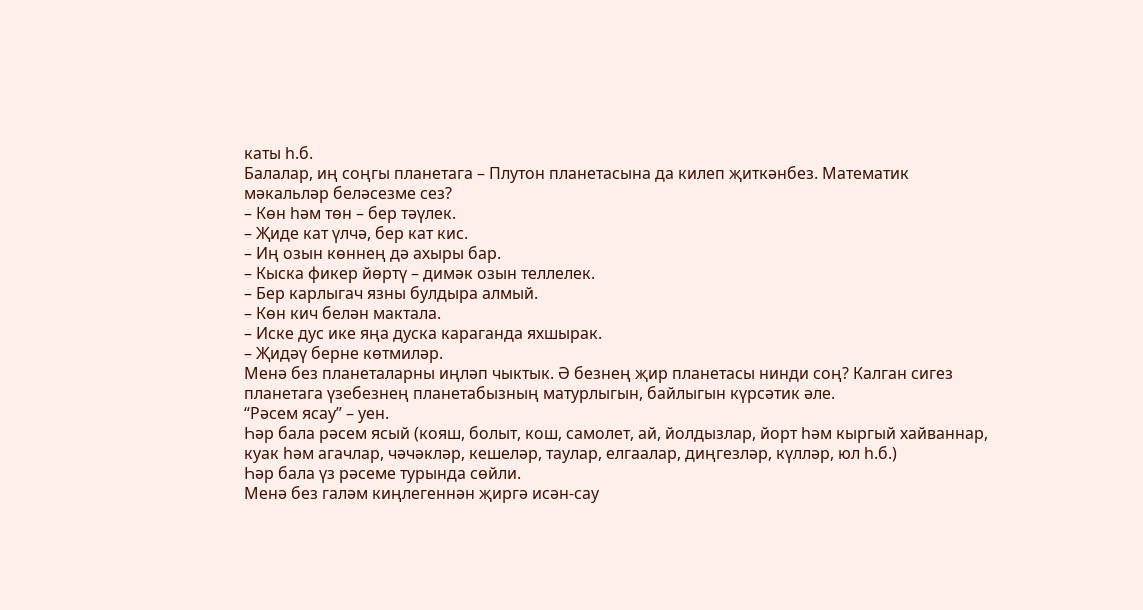каты һ.б.
Балалар, иң соңгы планетага – Плутон планетасына да килеп җиткәнбез. Математик мәкальләр беләсезме сез?
– Көн һәм төн – бер тәүлек.
– Җиде кат үлчә, бер кат кис.
– Иң озын көннең дә ахыры бар.
– Кыска фикер йөртү – димәк озын теллелек.
– Бер карлыгач язны булдыра алмый.
– Көн кич белән мактала.
– Иске дус ике яңа дуска караганда яхшырак.
– Җидәү берне көтмиләр.
Менә без планеталарны иңләп чыктык. Ә безнең җир планетасы нинди соң? Калган сигез планетага үзебезнең планетабызның матурлыгын, байлыгын күрсәтик әле.
“Рәсем ясау” – уен.
Һәр бала рәсем ясый (кояш, болыт, кош, самолет, ай, йолдызлар, йорт һәм кыргый хайваннар, куак һәм агачлар, чәчәкләр, кешеләр, таулар, елгаалар, диңгезләр, күлләр, юл һ.б.)
Һәр бала үз рәсеме турында сөйли.
Менә без галәм киңлегеннән җиргә исән-сау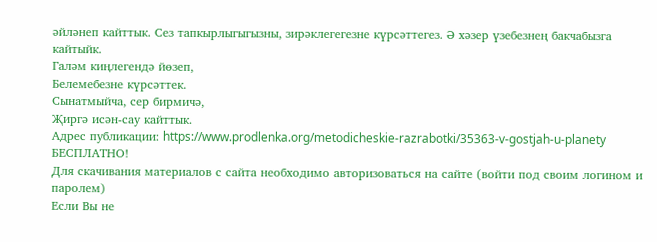әйләнеп кайттык. Сез тапкырлыгыгызны, зирәклегегезне күрсәттегез. Ә хәзер үзебезнең бакчабызга кайтыйк.
Галәм киңлегендә йөзеп,
Белемебезне күрсәттек.
Сынатмыйча, сер бирмичә,
Җиргә исән-сау кайттык.
Адрес публикации: https://www.prodlenka.org/metodicheskie-razrabotki/35363-v-gostjah-u-planety
БЕСПЛАТНО!
Для скачивания материалов с сайта необходимо авторизоваться на сайте (войти под своим логином и паролем)
Если Вы не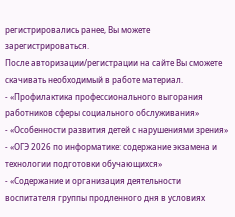регистрировались ранее, Вы можете зарегистрироваться.
После авторизации/регистрации на сайте Вы сможете скачивать необходимый в работе материал.
- «Профилактика профессионального выгорания работников сферы социального обслуживания»
- «Особенности развития детей с нарушениями зрения»
- «ОГЭ 2026 по информатике: содержание экзамена и технологии подготовки обучающихся»
- «Содержание и организация деятельности воспитателя группы продленного дня в условиях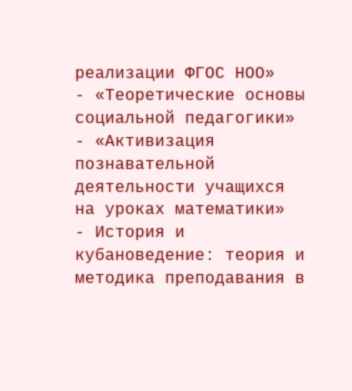реализации ФГОС НОО»
- «Теоретические основы социальной педагогики»
- «Активизация познавательной деятельности учащихся на уроках математики»
- История и кубановедение: теория и методика преподавания в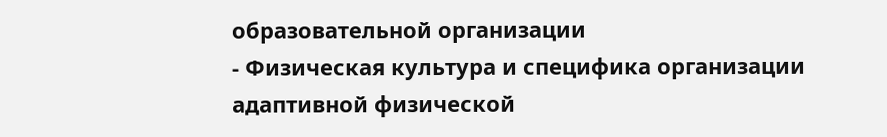образовательной организации
- Физическая культура и специфика организации адаптивной физической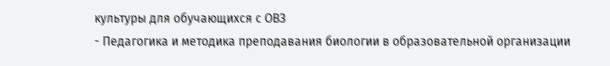культуры для обучающихся с ОВЗ
- Педагогика и методика преподавания биологии в образовательной организации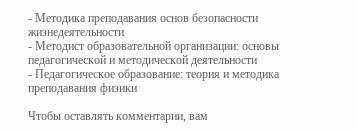- Методика преподавания основ безопасности жизнедеятельности
- Методист образовательной организации: основы педагогической и методической деятельности
- Педагогическое образование: теория и методика преподавания физики

Чтобы оставлять комментарии, вам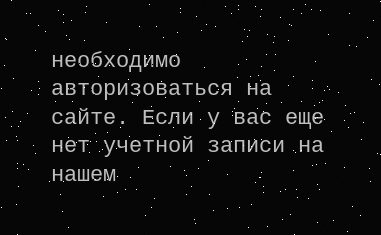необходимо авторизоваться на сайте. Если у вас еще нет учетной записи на нашем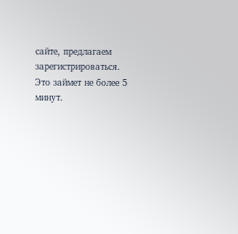сайте, предлагаем зарегистрироваться. Это займет не более 5 минут.